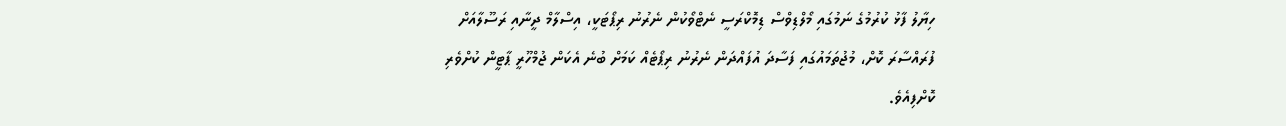ހިޔާލު ފާޅު ކުރުމުގެ ނަމުގައި މޯލްޑިވްސް ޑިމޮކްރަސީ ނެޓްވޯކުން ނެރުނު ރިޕޯޓަކީ، އިސްލާމް ދީނާއި ރަސޫލާއަށް ފުރައްސާރަ ކޮށް، މުޖުތަމައުގައި ފަސާދަ އުފައްދަން ނެރުނު ރިޕޯޓެއް ކަމަށް ބުނެ އެކަން ޖުމްހޫރީ ޕާޓީން ކުށްވެރި ކޮށްފިއެވެ.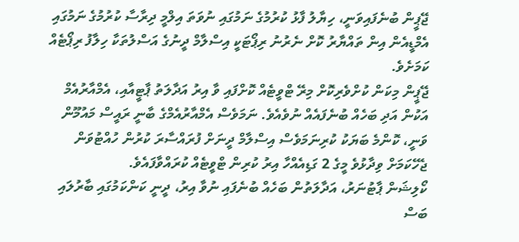ޖޭޕީން ބުނެފައިވަނީ، ހިޔާލު ފާޅު ކުރުމުގެ ނަމުގައި ނުވަތަ އިލްމީ ދިރާސާ ކުރުމުގެ ނަމުގައި އެމްޑީއެން އިން ތައްޔާރު ކޮށް ނެރުނު ރިޕޯޓަކީ އިސްލާމް ދީނުގެ އަސްލުތަކާ ހިލާފު ރިޕޯޓެއް ކަމަށެވެ.
ޖޭޕީން މިކަން ކުށްވެރިކޮށް މިރޭ ޓްވީޓެއް ކޮށްފައި ވާ އިރު އަދާލަތު ޕާޓީއާއި، އެމްއާރުއެމް އަކުން އަދި ބަހެއް ބުނެފައެއް ނުވެއެވެ. ނަމަވެސް އެމްއާރުއެމްގެ ބާނީ ރައީސް މައުމޫން ވަނީ، ކޮންމެ ބަޔަކު ކުރިނަމަވެސް އިސްލާމް ދީނަށް ފުރައްސާރަ ކުރުން ހުއްޓުވަން ޖެހޭކަމަށް ވިދާޅުވެ މީގެ 2 ގަޑިއެއްހާ އިރު ކުރިން ޓްވީޓެއް ކުރައްވާފައެވެ.
ކޯލިޝަން ޕާޓުނަރު، އަދާލަތުން ބަހެއް ބުނެފައި ނުވާ އިރު، ދީނީ ކަންކަމުގައި ބާރުލައި ބަސް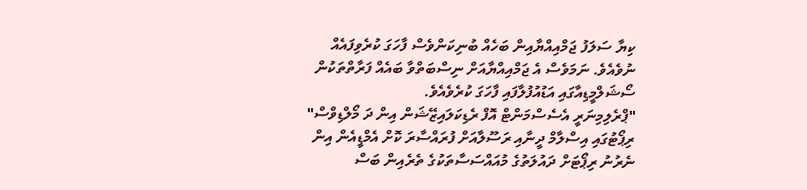ކިޔާ ސަލަފު ޖަމްއިއްޔާއިން ބަހެއް ބުނިކަންވެސް ފާހަގަ ކުރެވިފައެއް ނުވެއެވެ. ނަމަވެސް އެ ޖަމްއިއްޔާއަށް ނިސްބަތްވާ ބައެއް ފަރާތްތަކުން ސޯޝަލްމީޑިއާގައި އަޑުއުފުލާފައި ފާހަގަ ކުރެވެއެވެ.
"ޕްރެލިމިނަރީ އެސެސްމަންޓް އޮފް ރެޑިކަލައިޒޭޝަން އިން ދަ މޯލްޑިވްސް" ރިޕޯޓުގައި އިސްލާމް ދީނާއި ރަސޫލާއަށް ފުރައްސާރަ ކޮށް އެމްޑީއެން އިން ނެރުނު ރިޕޯޓަށް ދައުލަތުގެ މުއައްސަސާތަކުގެ ތެރެއިން ބަސް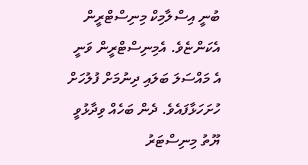ބުނީ އިސްލާމިކް މިނިސްޓްރީން އެކަންޏެވެ. އެމިނިސްޓްރީން ވަނީ އެ މައްސަލަ ބަލައި ދިނުމަށް ފުލުހަށް ހުށަހަޅާފައެވެ. ދެން ބަހެއް ވިދާޅުވީ ޔޫތު މިނިސްޓަރު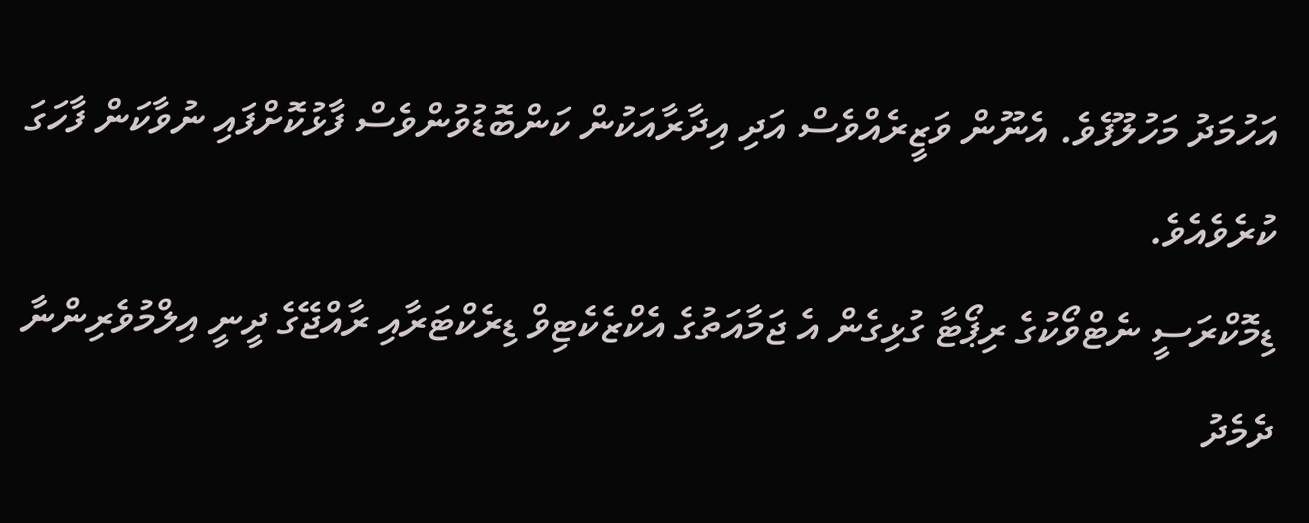އަހުމަދު މަހުލޫފެވެ. އެނޫން ވަޒީރެއްވެސް އަދި އިދާރާއަކުން ކަންބޮޑުވުންވެސް ފާޅުކޮށްފައި ނުވާކަން ފާހަގަ ކުރެވެއެވެ.
ޑިމޮކްރަސީ ނެޓްވޯކުގެ ރިޕޯޓާ ގުޅިގެން އެ ޖަމާއަތުގެ އެކްޒެކެޓިވް ޑިރެކްޓަރާއި ރާއްޖޭގެ ދީނީ އިލްމުވެރިންނާ ދެމެދު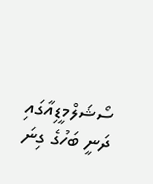ސޯޝަލްމީޑިއާގައި ދަނީ ބަހުގެ ގިނަ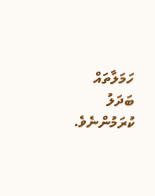ހަމަލާތައް ބަދަލު ކުރަމުންނެވެ.